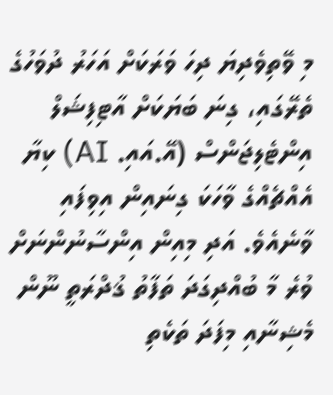މި ވޭތިވެދިޔަ ދިހަ ވަރަކަށް އަހަރު ދުވަހުގެ ތެރޭގައި، ގިނަ ބަޔަކަށް އާޓިފިޝަލް އިންޓެލިޖަންސް (އޭ.އައި. AI) ކިޔާ އެއްޗެއްގެ ވާހަކަ ގިނައިން އިވިފައި ވާނެއެވެ. އަދި މިއިން އިންސާނުންނަށް ވުރެ މާ ބުއްދިގަދަ ތަފާތު ޤުދްރަތީ ނޫން މެޝިނާއި މިފަދަ ތަކެތި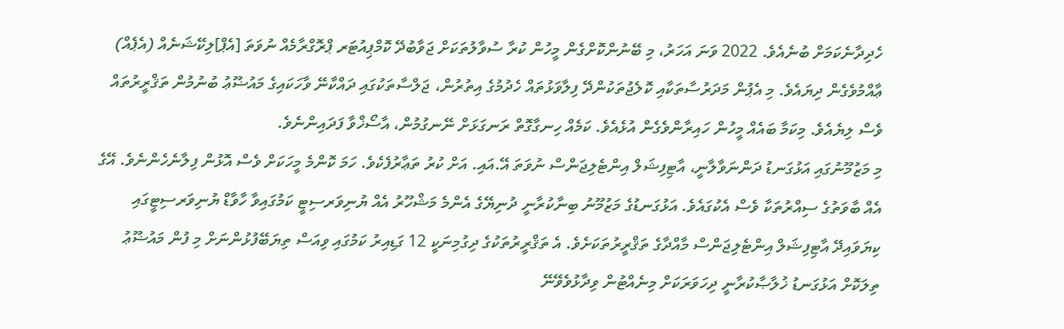ހެދިދާނެކަމަށް ބުނެއެވެ. 2022 ވަނަ އަހަރު، މި ބޭނުންކޮށްގެން މީހުން ކުރާ ސުވާލުތަކަށް ޖަވާބުދޭ ކޮމްޕިއުޓަރ ޕްރޮގްރާމެއް ނުވަތަ [އެޕް]ލިކޭޝަނެއް (އެޕެއް) ޢާއްމުވެގެން ދިޔައެވެ. މި އެޕުން މަދަރުސާތަކާއި ކޮލެޖުތަކުންދޭ ފިލާވަޅުތައް ހެދުމުގެ އިތުރުން، ޖަލްސާތަކުގައި ދައްކާނޭ ވާހަކައިގެ މައުޟޫޢު ބުނުމުން ތަޤްރީރުތައް ވެސް ލިޔެއެވެ. މިކަމާ ބައެއް މީހުން ހައިރާންވެގެން އުޅެއެވެ. ކަމެއް ހިނގާގޮތް ރަނގަޅަށް ނޭނގުމުން، އާސޯޚްވާ ފަދައިންނެވެ.
މި މަޒުމޫނުގައި އަޅުގަނޑު ދަންނަވާލާނީ، އާޓިފިޝަލް އިންޓެލިޖަންސް ނުވަތަ އޭ.އައި. އަށް ކުރު ތަޢާރުފެކެވެ. ހަމަ ކޮންމެ މީހަކަށް ވެސް އޮޅުން ފިލާނެހެންނެވެ. އޭގެ އެއް ބާވަތުގެ ސިއްރުތަކާ ވެސް އެކުގައެވެ. އަޅުގަނޑުގެ މަޒުމޫނު ބިނާކުރާނީ ދުނިޔޭގެ އެންމެ މަޝްހޫރު އެއް ޔުނިވަރސިޓީ ކަމުގައިވާ ހާވާޑް ޔުނިވަރސިޓީގައި ކިޔަވައިދޭ އާޓިފިޝަލް އިންޓެލިޖަންސް މާއްދާގެ ތަޤްރީރުތަކަށެވެ. އެ ތަޤްރީރުތަކުގެ ދިގުމިނަކީ 12 ގަޑިއިރު ކަމުގައި ވިއަސް ތިޔަބޭފުޅުންނަށް މި ފުން މައުޟޫޢު ތިލަކޮށް އަޅުގަނޑު ޚުލާޞާކުރާނީ ދިހަވަރަކަށް މިނެއްޓުން ވިދާޅުވެވޭނޭ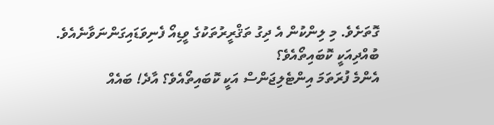ގޮތަށެވެ. މި ލިންކުން އެ ދިގު ތަޤްރީރުތަކުގެ ވީޑިއޯ ފެނިވަޑައިގަންނަވާނެއެވެ.
ބުއްދިއަކީ ކޮބައިތޯއެވެ؟
އެންމެ ފުރަތަމަ އިންޓެލިޖަންސް އަކީ ކޮބައިތޯއެވެ؟ އާދެ! ބައެއް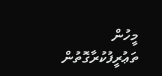މީހުން ތަޢުރީފުކުރާގޮތުން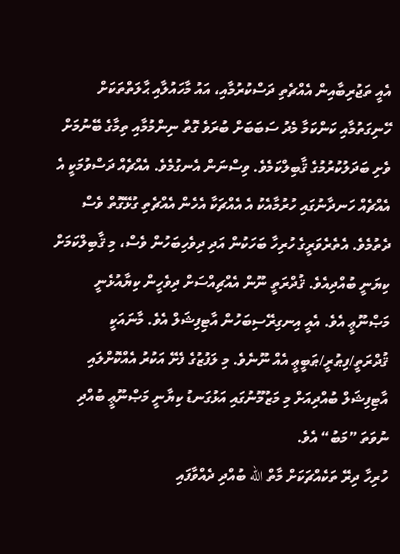އެއީ ތަޖުރިބާއިން އެއްޗެތި ދަސްކުރުމާއި، އައު މާހައުލާއި ޙާލަތްތަކަށް ހޭނިގަތުމާއި ކަންކަމާ މެދު ސަބަބަށް ބުރަވެ ގޮތް ނިންމުމާއި ތިމާގެ ބޭނުމަށް ވެށި ބަދަލުކުރުމުގެ ޤާބިލްކަމެވެ. ވިސްނަން އެނގުމެވެ. އެއްޗެއް ދަސްވުމަކީ އެ އެއްޗެއް ހަނދާނުގައި ހުރުމާއެކު އެ އެއްޗަކާ އެހެން އެއްޗެތި ގުޅޭގޮތް ވެސް ދެތުމެވެ. އެތެރެވަރީގެ ހުރިހާ ބަހަކުން އަދި ދިވެހިބަހުން ވެސް، މި ޤާބިލްކަމަށް ކިޔަނީ ބުއްދިއެވެ. ޤުދްރަތީ ނޫން އެއްޗިއްސަށް ދިވެހީން ކިޔާއުޅެނީ މަޞްނޫޢީ އެވެ. އެއީ އިނގިރޭސިބަހުން އާޓިފިޝަލް އެވެ. މާނައަކީ ޤުދްރަތީ/ފިޠުރީ/ޠަބީޢީ އެއް ނޫނެވެ. މި ލަފުޒުގެ ފެށޭ އަކުރު އެއްކޮށްލައި އާޓިފިޝަލް ބުއްދިއަށް މި މަޒުމޫނުގައި އަޅުގަނޑު ކިޔާނީ މަޞްނޫޢީ ބުއްދި ނުވަތަ ”މަބު“ އެވެ.
ހުރިހާ ދިރޭ ތަކެއްޗަކަށް މާތް الله ބުއްދި ދެއްވާފައި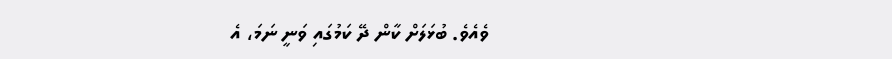ވެއެވެ. ބުޅަލަށް ކާން ދޭ ކަމުގައި ވަނީ ނަމަ، އެ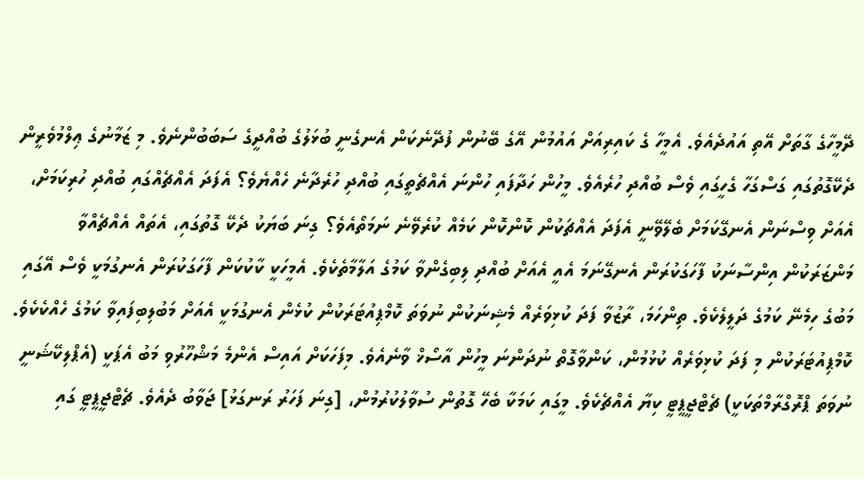ދޭމީހާގެ ގާތަށް އޭތި އައުދެއެވެ. އެމީހާ ގެ ކައިރިއަށް އައުމުން އޭގެ ބޭނުން ފުދޭނެކަން އެނގެނީ ބުޅަލުގެ ބުއްދީގެ ސަބަބުންނެވެ. މި ޒަމާނުގެ ޢިލްމުވެރީން ދެކޭގޮތުގައި ގަސްގަހާ ގެހީގައި ވެސް ބުއްދި ހުރެއެވެ. މީހުން ހަދާފައި ހުންނަ އެއްޗެތީގައި ބުއްދި ހުރެދާނެ ހެއްޔެވެ؟ އެފަދަ އެއްޗެއްގައި ބުއްދި ހުރިކަމަށް، އެއަށް ވިސްނަން އެނގޭކަމަށް ބެލޭވޭނީ އެފަދަ އެއްޗަކުން ކޮންކޮން ކަމެއް ކުރެވޭނެ ނަމަތޯއެވެ؟ ގިނަ ބަޔަކު ދެކޭ ގޮތުގައި، އެތައް އެއްޗެއްވާ މަންޒަރަކުން އިންސާނަކު ފާހަގަކުރަން އެނގޭނަމަ އެއީ އެއަށް ބުއްދި ލިބިގެންވާ ކަމުގެ އަލާމާތެކެވެ. އެމީހަކީ ކާކުކަން ފާހަގަކުރަން އެނގުމަކީ ވެސް އޭގައި މަބުގެ ހިމެނޭ ކަމުގެ ދަލީލެކެވެ. ތިންހަމަ، ރާޒުވާ ފަދަ ކުޅިވަރެއް މެޝިނަކުން ނުވަތަ ކޮމްޕިއުޓަރަކުން ކުޅެން އެނގުމަކީ އެއަށް މަބުލިބިފައިވާ ކަމުގެ ހެއްކެކެވެ. ކޮމްޕިއުޓަރަކުން މި ފަދަ ކުޅިވަރެއް ކުޅުމުން، ކަންވާގޮތް ނުދަންނަ މީހުން އާސޯޚް ވާނެއެވެ. މިފަހަކަށް އައިސް އެންމެ މަޝްހޫރުވި މަބު އެޕަކީ (އެޕްލިކޭޝަނީ ނުވަތަ ޕްރޮގްރާމްތަކަކީ) ޗެޓްޖީޕީޓީ ކިޔާ އެއްޗެކެވެ. މީގައި ކަމަކާ ބެހޭ ގޮތުން ސުވާލުކުރުމުން، [ގިނަ ފަހަރު ރަނގަޅު] ޖަވާބު ދެއެވެ. ޗެޓްޖީޕީޓީ ގައި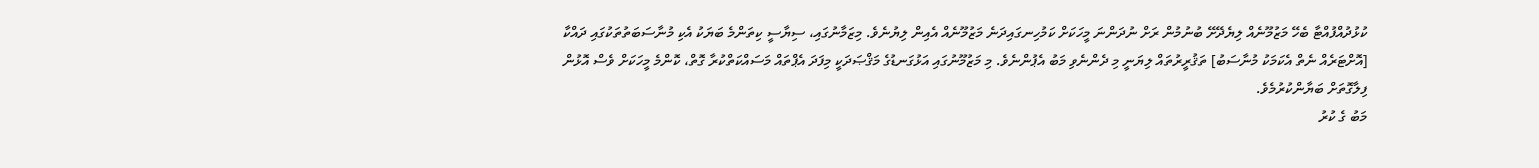ކުޅުދުއްފުއްޓާ ބެހޭ މަޒުމޫނެއް ލިޔެދޭށޭ ބުނުމުން ރަށް ނުދަންނަ މީހަކަށް ކަމުހިނގައިދަނެ މަޒުމޫނެއް އެއިން ލިޔުނެވެ. މިޒަމާނުގައި، ސިޔާސީ ކިތަންމެ ބަޔަކު އެކި މުނާސަބަތުތަކުގައި ދައްކާ [އޮށްޓަރެއް ނެތް އެކަމަކު މުނާސަބު] ތަޤުރީރުތައް ލިޔަނީ މި ދެންނެވި މަބު އެޕުންނެވެ. މި މަޒުމޫނުގައި އަޅުގަނޑުގެ މަޤްޞަދަކީ މިފަދަ އެޕްތައް މަސައްކަތްކުރާ ގޮތް، ކޮންމެ މީހަކަށް ވެސް އޮޅުން ފިލާގޮތަށް ބަޔާންކުރުމެވެ.
މަބު ގެ ކުރު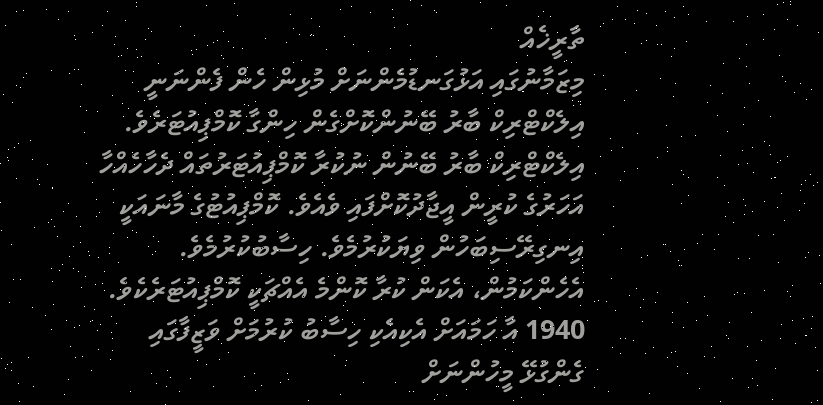ތާރީޚެއް
މިޒަމާނުގައި އަޅުގަނޑުމެންނަށް މުޅިން ހެން ފެންނަނީ އިލެކްޓްރިކް ބާރު ބޭނުންކޮށްގެން ހިންގާ ކޮމްޕިއުޓަރެވެ. އިލެކްޓްރިކް ބާރު ބޭނުން ނުކުރާ ކޮމްޕިއުޓަރުތައް ދެހާހެއްހާ އަހަރުގެ ކުރީން އީޖާދުކޮށްފައި ވެއެވެ. ކޮމްޕިއުޓުގެ މާނައަކީ އިނގިރޭސިބަހުން ވިޔަކުރުމެވެ. ހިސާބުކުރުމެވެ. އެހެންކަމުން، އެކަން ކުރާ ކޮންމެ އެއްޗަކީ ކޮމްޕިއުޓަރެކެވެ. 1940 އާ ހަމައަށް އެކިއެކި ހިސާބު ކުރުމަށް ވަޒީފާގައި ގެންގުޅޭ މީހުންނަށް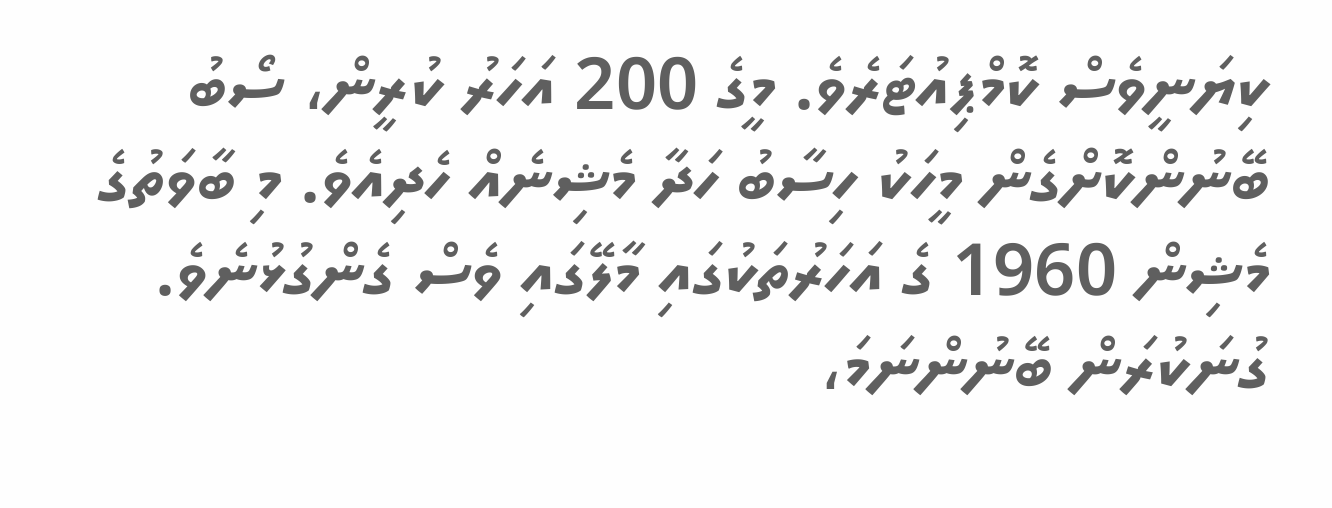ކިޔަނީވެސް ކޮމްޕިއުޓަރެވެ. މީގެ 200 އަހަރު ކުރީން، ސޯބު ބޭނުންކޮށްގެން މީހަކު ހިސާބު ހަދާ މެޝިނެއް ހެދިއެވެ. މި ބާވަތުގެ މެޝިން 1960 ގެ އަހަރުތަކުގައި މާލޭގައި ވެސް ގެންގުޅުނެވެ. ގުނަކުރަން ބޭނުންނަމަ،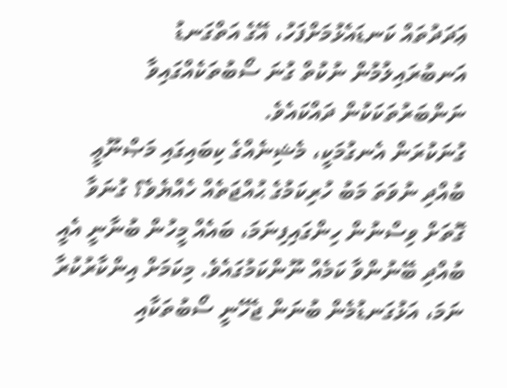ޢަދަދުތައް ކަނޑައެޅުމަށްފަހު، އޭގެ އަތްގަނޑު އަނބުރައިލުމުން ނުކުތް ގުނަ ސޯބުތަކެއްގައިވާ ނަންބަރުތަކަކުން ދައްކައެވެ.
ގުނަކުރަން އެނގުމަކީ، މެޝިނެއްގެ ކިބައިގައި މަޞްނޫޢީ ބުއްދި ނުވަތަ މަބު ހުރިކަމުގެ ޙުއްޖަތެއް ހެއްޔެވެ؟ ގުނަވާ ގޮތަށް ވިސްނުން ހިންގައިފިނަމަ، ބައެއް މީހުން ބުނާނީ އެއީ ބުއްދި ބޭނުންވާ ކަމެއް ނޫންކަމުގައެވެ. މިކަމަށް އިންކާރުކުރާ ނަމަ، އަޅުގަނޑުމެން ބުނަން ޖެހޭނީ ސޯބުތަކާއި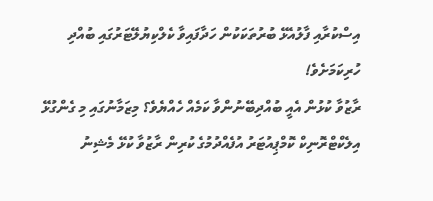އިސްކުރާއި ފާލުއެޅޭ ބުރުތަކަކުން ހަދާފައިވާ ކެލްކިޔުލޭޓަރުގައި ބުއްދި ހުރިކަމަށެވެ!
ރާޒުވާ ކުޅުން އެއީ ބުއްދިބޭނުންވާ ކަމެއް ހެއްޔެވެ؟ މިޒަމާނުގައި މި ގެންގުޅޭ އިލެކްޓްރޮނިކް ކޮމްޕިއުޓަރު އުފެއްދުމުގެ ކުރިން ރާޒުވާ ކުޅޭ މެޝިނު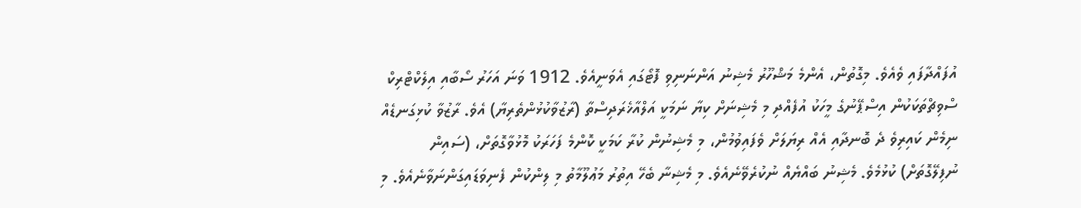އުފައްދާފައި ވެއެވެ. މިގޮތުން، އެންމެ މަޝްހޫރު މެޝިނު އަންނަނިވި ފޮޓޯގައި އެވަނީއެވެ. 1912 ވަނަ އަހަރު ސޯބާއި އިލެކްޓްރިކް ސްވިޗްތަކަކުން އިސްޕޭނުގެ މީހަކު އުފެއްދި މި މެޝިނަށް ކިޔާ ނަމަކީ އަލްއާޚެރަދިސްތާ (ރާޒުވާކުޅުންތެރިޔާ) އެވެ. ރާޒުވާ ކުޅިގަނޑެއް ނިމެން ކައިރިވެ ދެ ބޮނދާއި އެއް ރިޔަލަށް ވެފައިވުމުން، މި މެޝިނުން ކުރާ ކަމަކީ ކޮންމެ ފަހަރަކު މޮޅުވާގޮތަށް، (ސައިން ނުފިލޭގޮތަށް) ކުޅުމެވެ. މެޝިނު ބައްޔެއް ނުކުރެވޭނެއެވެ. މި މެޝިނާ ބެހޭ އިތުރު މަޢުލޫމާތު މި ލިންކުން ފެނިވަޑައިގަންނަވާނެއެވެ. މި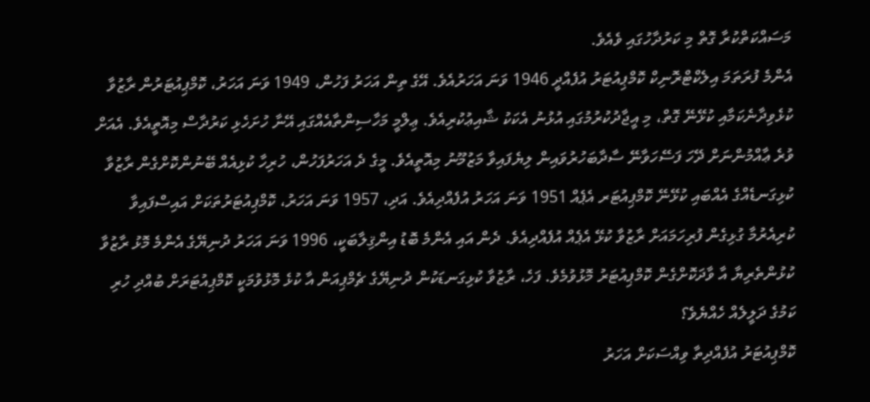މަސައްކަތްކުރާ ގޮތް މި ކަރުދާހުގައި ވެއެވެ.
އެންމެ ފުރަތަމަ އިލެކްޓްރޮނިކް ކޮމްޕިއުޓަރު އުފެއްދީ 1946 ވަނަ އަހަރުއެވެ. އޭގެ ތިން އަހަރު ފަހުން، 1949 ވަނަ އަހަރު، ކޮމްޕިއުޓަރުން ރާޒުވާ ކުޅެވިދާނެކަމާއި ކުޅޭނޭ ގޮތް، މި އީޖާދުކުރުމުގައި އުޅުނު އެކަކު ޝާއިޢުކުރިއެވެ. ޢިލްމީ މަހާސިންތާއެއްގައި އޭނާ ހުށަހެޅި ކަރުދާސް މިއޮތީއެވެ. އެއަށް ވުރެ ޢާއްމުންނަށް ދޭހަ ފަސޭހަވާނޭ ސާދާބަހުރުވައިން ލިޔެފައިވާ މަޒުމޫނު މިއޮތީއެވެ. މީގެ ދެ އަހަރުފަހުން، ހުރިހާ ކުޅިއެއް ބޭނުންކޮށްގެން ރާޒުވާ ކުޅިގަނޑެއްގެ އެއްބައި ކުޅޭނޭ ކޮމްޕިއުޓަރ އެޕެއް 1951 ވަނަ އަހަރު އުފެއްދިއެވެ. އަދި، 1957 ވަނަ އަހަރު، ކޮމްޕިއުޓަރުތަކަށް އައިސްފައިވާ ކުރިއެރުމާ ގުޅިގެން ފުރިހަމައަށް ރާޒުވާ ކުޅޭ އެޕެއް އުފެއްދިއެވެ. ދެން އައި އެންމެ ބޮޑު އިންޤިލާބަކީ، 1996 ވަނަ އަހަރު ދުނިޔޭގެ އެންމެ މޮޅު ރާޒުވާ ކުޅުންތެރިޔާ އާ ވާދަކޮށްގެން ކޮމްޕިއުޓަރު މޮޅުވުމެވެ. ފަހެ، ރާޒުވާ ކުޅިގަނޑަކުން ދުނިޔޭގެ ޗެމްޕިއަން އާ ކުޅެ މޮޅުވުމަކީ ކޮމްޕިއުޓަރަށް ބުއްދި ހުރި ކަމުގެ ދަލީލެއް ހެއްޔެވެ؟
ކޮމްޕިއުޓަރު އުފެއްދިތާ ވިއްސަކަށް އަހަރު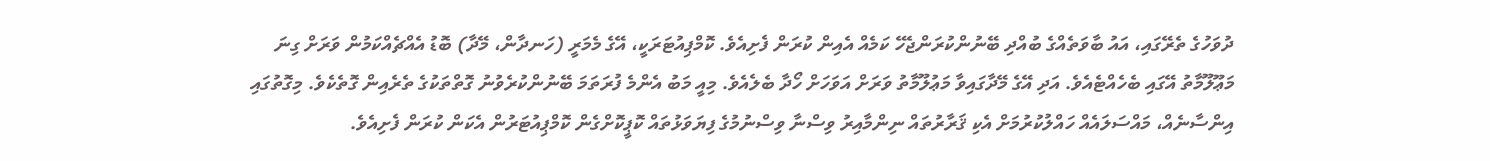ދުވަހުގެ ތެރޭގައި، އައު ބާވަތެއްގެ ބުއްދި ބޭނުންކުރަންޖެހޭ ކަމެއް އެއިން ކުރަން ފެށިއެވެ. ކޮމްޕިއުޓަރަކީ، އޭގެ މެމަރީ (ހަނދާން، މޭދާ) ބޮޑު އެއްޗެއްކަމުން ވަރަށް ގިނަ މަޢޫލޫމާތު އޭގައި ބެހެއްޓެއެވެ. އަދި އޭގެ މޭދާގައިވާ މަޢުލޫމާތު ވަރަށް އަވަހަށް ހޯދާ ބެލެއެވެ. މިއީ މަބު އެންމެ ފުރަތަމަ ބޭނުންކުރެވުނު ގޮތްތަކުގެ ތެރެއިން ގޮތެކެވެ. މިގޮތުގައި އިންސާނެއް، މައްސަލައެއް ހައްލުކުރުމަށް އެކި ޤަރާރުތައް ނިންމާއިރު ވިސްނާ ވިސްނުމުގެ ފިޔަވަޅުތައް ކޮޕީކޮށްގެން ކޮމްޕިއުޓަރުން އެކަން ކުރަން ފެށިއެވެ.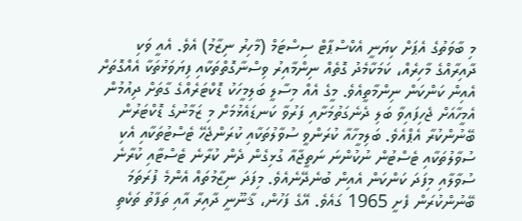މި ބާވަތުގެ އެޕަށް ކިޔަނީ އެކްސްޕާޓް ސިސްޓަމް (މާހިރު ނިޒާމު) އެވެ. އެއީ ވަކި ދާއިރާއްގެ މާހިރެއް، ކަމަކާމެދު ގޮތެއް ނިންމާއިރު ވިސްނާގޮތްތަކާއި ފިޔަވަޅުތަކާ އެއްގޮތަށް އެއިން ކަންކަން ނިންމާތީއެވެ. މީގެ އެއް މިސާލީ ބަލިމީހަކު ޑޮކްޓަރެއްގެ ގާތަށް ދިއުމުން އެމީހާއަށް ޖެހިފައިވާ ބަލި ދެނެގަތުމަށާއި ފަރުވާ ކަނޑައެޅުމަށް މި ޒަމާނުގެ ޑޮކްޓަރުން ބޭނުންކުރާ އެޕްއެވެ. ބަލިމީހާއާ ކުރަންވީ ސުވާލުތަކާއި ކުރަންޖެހޭ ޓެސްޓުތަކާއި އެކި ސުވާލުތަކާއި ޓެސްޓުން ނުކުންނަ ނަތީޖާއާ ގުޅިގެން ދެން ކުރާނެ ޓެސްޓާއި ކުރާނެ ސުވާލާއި މިފަދަ ކަންކަން އެއިން ބުނެދޭނެއެވެ. މިފަދަ ނިޒާމުތައް އެންމެ ފުރަތަމަ ބޭނުންކުރަން ފެށީ 1965 ގައެވެ. އޭގެ ފަހުން، ޤާނޫނީ ދާއިރާ އާއި ތަފާތު ތަކެތި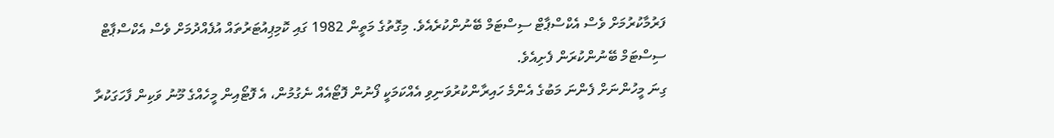ފަރުމާކުރުމަށް ވެސް އެކްސްޕާޓް ސިސްޓަމް ބޭނުންކުރެއެވެ. މިގޮތުގެ މަތީން 1982 ގައި ކޮމިޕިއުޓަރުތައް އުފެއްދުމަށް ވެސް އެކްސްޕާޓް ސިސްޓަމް ބޭނުންކުރަން ފެށިއެވެ.
ގިނަ މީހުންނަށް ފެންނަ މަބުގެ އެންމެ ހައިރާންކުރުވަނިވި އެއްކަމަކީ ފޯނުން ފޮޓޯއެއް ނެގުމުން، އެ ފޮޓޯއިން މީހެއްގެ މޫނު ވަކިން ފާހަގަކުރާ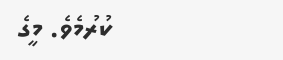ކުރުމެވެ. މީގެ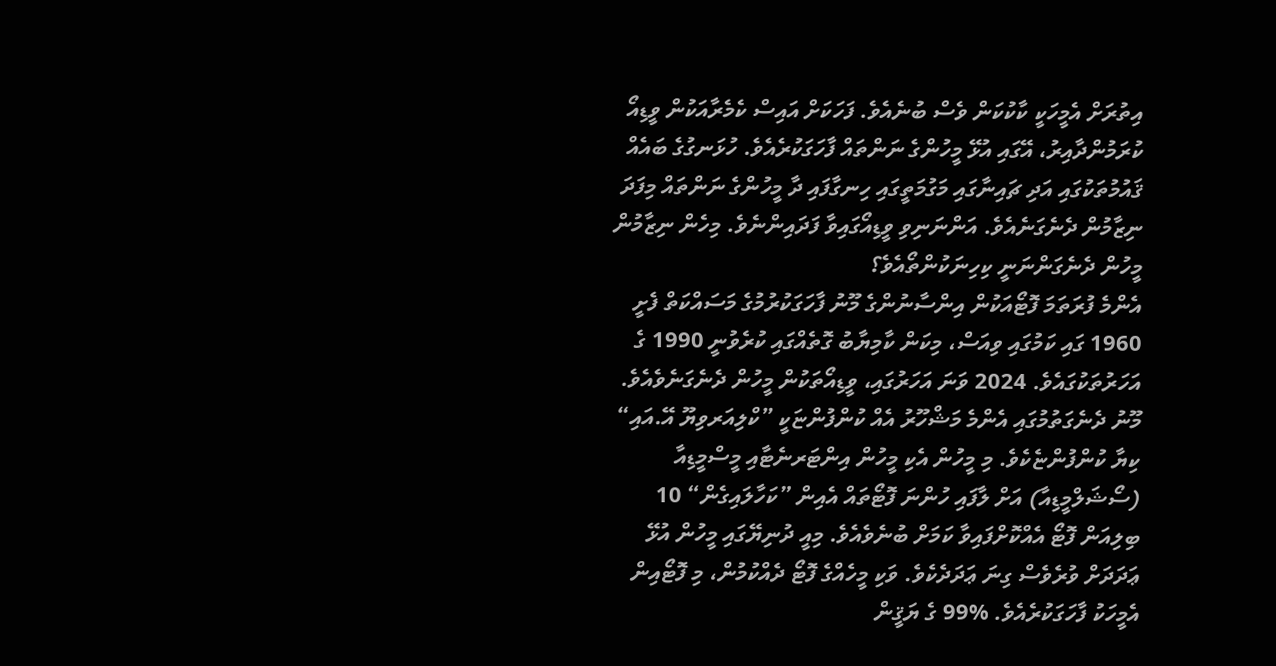އިތުރަށް އެމީހަކީ ކާކުކަން ވެސް ބުނެއެވެ. ފަހަކަށް އައިސް ކެމެރާއަކުން ވީޑިއޯ ކުރަމުންދާއިރު، އޭގައި އުޅޭ މީހުންގެ ނަންތައް ފާހަގަކުރެއެވެ. ހުޅަނގުގެ ބައެއް ޤައުމުތަކުގައި އަދި ޗައިނާގައި މަގުމަތީގައި ހިނގާފައި ދާ މީހުންގެ ނަންތައް މިފަދަ ނިޒާމުން ދެނެގަނެއެވެ. އަންނަނިވި ވީޑިއޯގައިވާ ފަދައިންނެވެ. މިހެން ނިޒާމުން މީހުން ދެނެގަންނަނީ ކިހިނަކުންތޯއެވެ؟
އެންމެ ފުރަތަމަ ފޮޓޯއަކުން އިންސާނުންގެ މޫނު ފާހަގަކުރުމުގެ މަސައްކަތް ފެށީ 1960 ގައި ކަމުގައި ވިއަސް، މިކަން ކާމިޔާބު ގޮތެއްގައި ކުރެވުނީ 1990 ގެ އަހަރުތަކުގައެވެ. 2024 ވަނަ އަހަރުގައި، ވީޑިއޯތަކުން މީހުން ދެނެގަނެވެއެވެ. މޫނު ދެނެގަތުމުގައި އެންމެ މަޝްހޫރު އެއް ކުންފުންޏަކީ ”ކްލިއަރވިޔޫ އޭ.އައި“ ކިޔާ ކުންފުންޏެކެވެ. މި މީހުން އެކި މީހުން އިންޓަރނެޓާއި މީސްމީޑިއާ (ސޯޝަލްމީޑިއާ) އަށް ލާފައި ހުންނަ ފޮޓޯތައް އެއިން ”ކަހާލައިގެން“ 10 ބިލިއަން ފޮޓޯ އެއްކޮށްފައިވާ ކަމަށް ބުނެވެއެވެ. މިއީ ދުނިޔޭގައި މީހުން އުޅޭ ޢަދަދަށް ވުރެވެސް ގިނަ ޢަދަދެކެވެ. ވަކި މީހެއްގެ ފޮޓޯ ދެއްކުމުން، މި ފޮޓޯއިން އެމީހަކު ފާހަގަކުރެއެވެ. %99 ގެ ޔަޤީން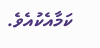ކަމާއެކުއެވެ.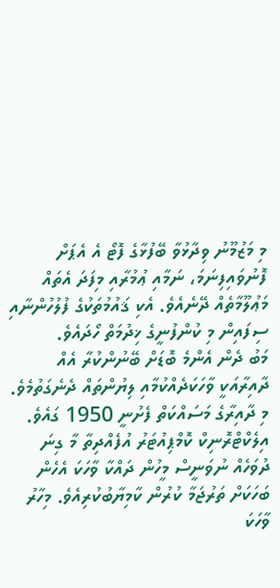މި މަޒުމޫނު ވިދާޅުވާ ބޭފުޅާގެ ފޮޓޯ އެ އެޕަށް ފޮނުވައިފިނަމަ، ނަމާއި ޢުމުރާއި މިފަދަ އެތައް މަޢުލޫމާތެއް ދޭނެއެވެ. އެކި ޤައުމުތަކުގެ ފުލުހުންނާއި ސިފައިން މި ކުންފުނީގެ ޚިދުމަތް ހޯދައެވެ.
މަބު ދެން އެންމެ ބޮޑަށް ބޭނުންކުރާ އެއް ދާއިރާއަކީ ވާހަކަދެއްކުމާއި ލިޔުންތައް ދެނެގަތުމެވެ. މި ދާއިރާގެ މަސައްކަތް ފެށުނީ 1950 ގައެވެ. އިލެކްޓްރޮނިކް ކޮމްޕިއުޓަރު އުފެއްދިތާ މާ ގިނަ ދުވަހެއް ނުވަނީސް މީހުން ދައްކާ ވާހަކަ އެހެން ބަހަކަށް ތަރުޖަމާ ކުރުން ކާމިޔާބުކުރިއެވެ. މިހާރު ވާހަކަ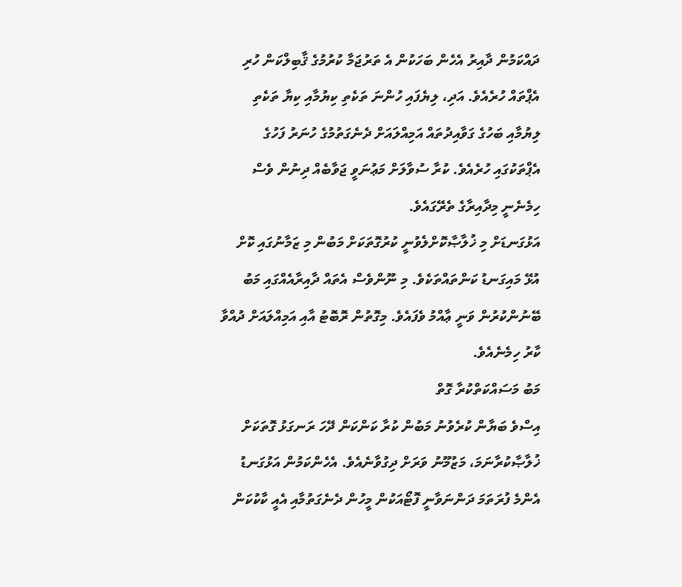ދައްކަމުން ދާއިރު އެހެން ބަހަކުން އެ ތަރުޖަމާ ކުރުމުގެ ޤާބިލްކަން ހުރި އެޕްތައް ހުރެއެވެ. އަދި، ލިޔެފައި ހުންނަ ތަކެތި ކިޔުމާއި ކިޔާ ތަކެތި ލިޔުމާއި ބަހުގެ ގަވާއިދުތައް އަމިއްލައަށް ދެނެގަތުމުގެ ހުނަރު ފަހުގެ އެޕްތަކުގައި ހުރެއެވެ. ކުރާ ސުވާލަށް މަޢުނަވީ ޖަވާބެއް ދިނުން ވެސް ހިމެނެނީ މިދާއިރާގެ ތެރޭގައެވެ.
އަޅުގަނޑަށް މި ޚުލާޞާކޮށްލެވުނީ ކުރުގޮތަކަށް މަބުން މި ޒަމާނުގައި ކޮށް އުޅޭ މައިގަނޑު ކަންތައްތަކެވެ. މި ނޫންވެސް އެތައް ދާއިރާއެއްގައި މަބު ބޭނުންކުރުން ވަނީ ޢާއްމު ވެފައެވެ. މިގޮތުން ރޮބޮޓު އާއި އަމިއްލައަށް ދުއްވާ ކާރު ހިމެނެއެވެ.
މަބު މަސައްކަތްކުރާ ގޮތް
އިސްވެ ބަޔާން ކުރެވުނު މަބުން ކުރާ ކަންކަން ދޭހަ ރަނގަޅު ގޮތަކަށް ޚުލާޞާކުރާނަމަ، މަޒުމޫނު ވަރަށް ދިގުވާނެއެވެ. އެހެންކަމުން އަޅުގަނޑު އެންމެ ފުރަތަމަ ދަންނަވާނީ ފޮޓޯއަކުން މީހުން ދެނެގަތުމާއި އެއީ ކާކުކަން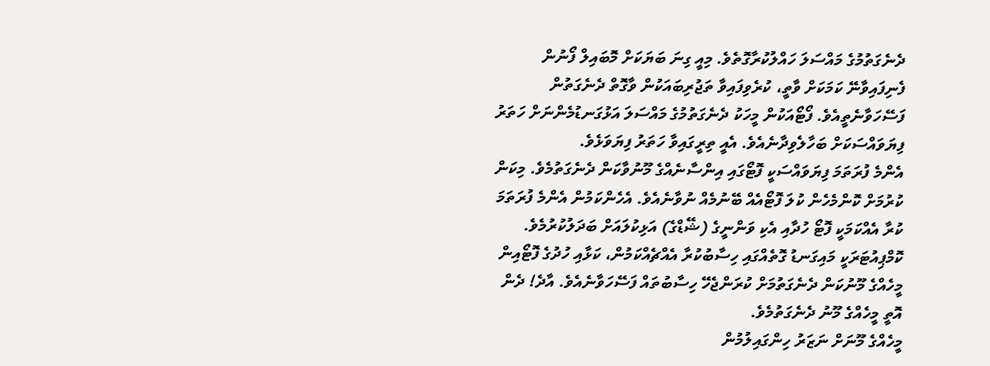ދެނެގަތުމުގެ މައްސަލަ ހައްލުކުރާގޮތެވެ. މިއީ ގިނަ ބަޔަކަށް މޮބައިލް ފޯނުން ފެނިފައިވާނޭ ކަމަކަށް ވާތީ، ކުރެވިފައިވާ ތަޖުރިބައަކުން ވާގޮތް ދެނެގަތުން ފަސޭހަވާނެތީއެވެ. ފޯޓޯއަކުން މީހަކު ދެނެގަތުމުގެ މައްސަލަ އަޅުގަނޑުމެންނަށް ހަތަރު ފިޔަވައްސަކަށް ބަހާލެވިދާނެއެވެ. އެއީ ތިރީގައިވާ ހަތަރު ފިޔަވަޅެވެ.
އެންމެ ފުރަތަމަ ފިޔަވައްސަކީ ފޮޓޯގައި އިންސާނެއްގެ މޫނުވާކަން ދެނެގަތުމެވެ. މިކަން ކުރުމަށް ކޮންމެހެން ކުލަ ފޮޓޯއެއް ބޭނުމެއް ނުވާނެއެވެ. އެހެންކަމުން އެންމެ ފުރަތަމަ ކުރާ އެއްކަމަކީ ފޮޓޯ ހުދާއި އެކި ވަންނީގެ (ޝޭޑްގެ) އަޅިކުލައަށް ބަދަލުކުރުމެވެ. ކޮމްޕިއުޓަރަކީ މައިގަނޑު ގޮތެއްގައި ހިސާބުކުރާ އެއްޗެއްކަމުން، ކަޅާއި ހުދުގެ ފޮޓޯއިން މީހެއްގެ މޫނުކަން ދެނެގަތުމަށް ކުރަންޖެހޭ ހިސާބުތައް ފަސޭހަވާނެއެވެ. އާދެ! ދެން އޮތީ މީހެއްގެ މޫނު ދެނެގަތުމެވެ.
މީހެއްގެ މޫނަށް ނަޒަރު ހިންގައިލުމުން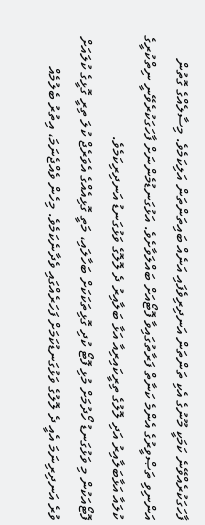ފާހަގަކުރެއްވޭނެ ކަމަކީ މޫނުގެ އެކި ތަންތަން އަނދިރިވެފައި އަނެއް ބައިތަންތަން އަލިކަމެވެ. މިސާލެއްގެ ގޮތުން އަންނިވި ތަޞްވީރުގެ އެންމެ ކަނާތް ފަރާތުގައިވާ ފޮޓޯއަށް ބައްލަވާށެވެ. އަޅުގަނޑުމެންނަށް ފާހަގަކުރެވޭނީ ނިތްކުރީގެ ކުލައާ އަޅާބަލާއިރު އަދި ލޮލުގެ ތިރީކައިރިއާ އަޅާ ބަލާއިރު ދެ ލޮލޮގެ ވަޅުގަނޑު އަނދިރިކަމެވެ.
ފޮޓޯއަކުން މި ވަޅުގަނޑު ހޯދުމަށް މުޅި ފޮޓޯ ކުދި ގޮޅިތަކަކަށް ބަހާލައި، މަތީ ގޮޅިއެއްގެ އެވަރެޖް ކުލަ ތިރީ ގޮޅީގެ ކުލައަށް ވުރެ އަނދިރިނަމަ އެއީ ދެ ލޮލުގެ ވަޅުގަނޑުކަމަށް ފަހަރެއްގައި ވެދާނެކަމެވެ. މިހެން ވެއްޖެނަމަ، އިތުރު ބެލުމެއް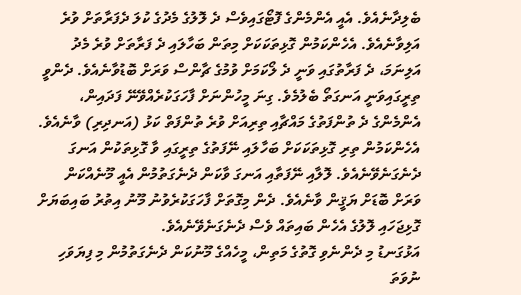ބެލިދާނެއެވެ. އެއީ އެންމެންގެ ފޮޓޯގައިވެސް ދެ ލޮލުގެ މެދުގެ ކުލަ ދެފަރާތަށް ވުރެ އަލިވާނެއެވެ. އެހެންކަމުން ގޮޅިތަކަކަށް މިތަން ބަހާލައި ދެ ފަރާތަށް ވުރެ މެދު އަލިނަމަ، ދެ ފަރާތުގައި ވަނީ ދެ ލޯކަމަށް ވުމުގެ ޗާންސް ވަރަށް ބޮޑުވާނެއެވެ. ދެންވީ ތިރީގައިވަނީ އަނގަތޯ ބެލުމެވެ. ގިނަ މީހުންނަށް ފާހަގަކުރެއްވޭނޭ ފަދައިން، އެންމެންގެ ދެ ތުންފަތުގެ މައްޗާއި ތިރިއަށް ވުރެ ތުންފަތް ކަޅު (އަނދިރި) ވާނެއެވެ. އެހެންކަމުން ތިރި ގޮޅިތަކަކަށް ބަހާލައި ނޭފަތުގެ ތިރީގައި ވާ ގޮޅިތަކުން އަނގަ ދެނެގަނެވޭނެއެވެ. ލޮލާއި ނޭފަތާއި އަނގަ ވާކަން ދެނެގަތުމުން އެއީ މޫނެއްކަން ވަރަށް ބޮޑަށް ޔަޤީން ވާނެއެވެ. ދެން މިގޮތަށް ފާހަގަކުރެވުނު މޫނު އިތުރު ބައިބަޔަށް ގޮޅިޖަހައި ލޮލުގެ އެހެން ބައިތައް ވެސް ދެނެގަނެވޭނެއެވެ.
އަޅުގަނޑު މި ދެންނެވި ގޮތުގެ މަތިން، މީހެއްގެ މޫނުކަން ދެނެގަތުމުން މި ފިޔަވަހި ނުވަތަ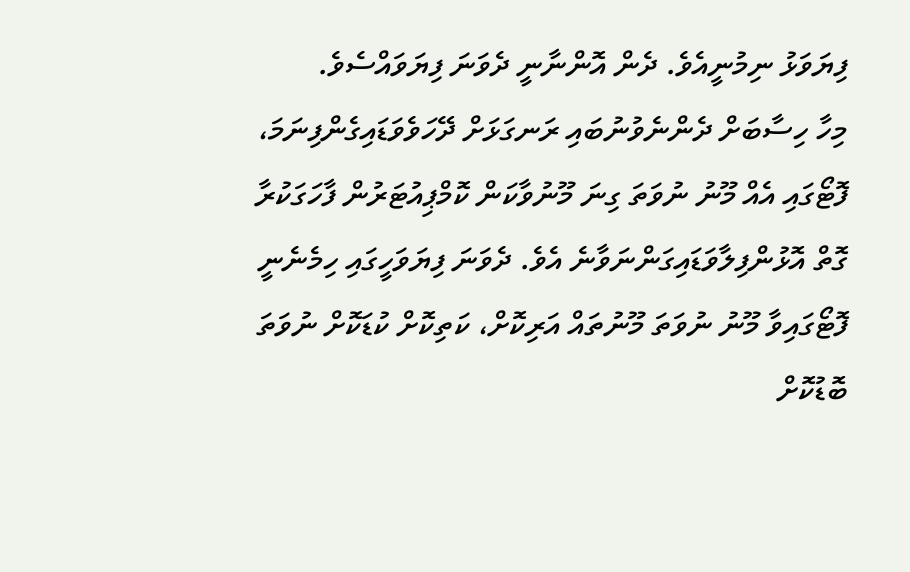ފިޔަވަޅު ނިމުނީއެވެ. ދެން އޮންނާނީ ދެވަނަ ފިޔަވައްސެވެ.
މިހާ ހިސާބަށް ދެންނެވުނުބައި ރަނގަޅަށް ދޭހަވެވަޑައިގެންފިނަމަ، ފޮޓޯގައި އެއް މޫނު ނުވަތަ ގިނަ މޫނުވާކަން ކޮމްޕިއުޓަރުން ފާހަގަކުރާ ގޮތް އޮޅުންފިލާވަޑައިގަންނަވާނެ އެވެ. ދެވަނަ ފިޔަވަހީގައި ހިމެނެނީ ފޮޓޯގައިވާ މޫނު ނުވަތަ މޫނުތައް އަރިކޮށް، ކަތިކޮށް ކުޑަކޮށް ނުވަތަ ބޮޑުކޮށް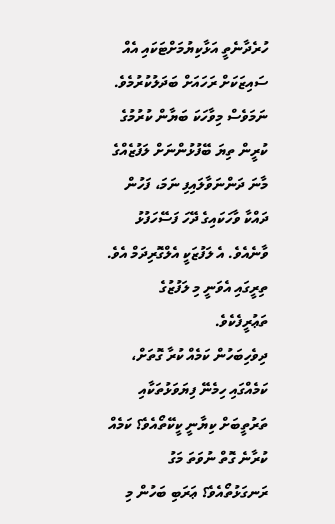ހުރެދާނެތީ އަޅާކިޔުމަށްޓަކައި އެއް ސައިޒަކަށް ރަހައަށް ބަދަލުކުރުމެވެ. ނަމަވެސް މިވާހަކަ ބަޔާން ކުރުމުގެ ކުރީން ތިޔަ ބޭފުޅުންނަށް ލަފުޒެއްގެ މާނަ ދަންނަވާލައިފި ނަމަ، ފަހުން ދައްކާ ވާހަކައިގެ ދޭހަ ފަސޭހަފުޅު ވާނެއެވެ. އެ ލަފުޒަކީ އެލްގޮރިދަމް އެވެ. ތިރީގައި އެވަނީ މި ލަފުޒުގެ ތަޢުރީފެކެވެ.
ދިވެހިބަހުން ކަމެއް ކުރާ ގޮތަށް، ކަމެއްގައި ހިމެނޭ ފިޔަވަޅުތަކާއި ތަރުތީބަށް ކިޔާނީ ކީކޭތޯއެވެ؟ ކަމެއް ކުރާނެ ގޮތް ނުވަތަ މަގު ރަނގަޅުތޯއެވެ؟ ޢަރަބި ބަހުން މި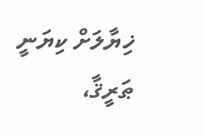ޚިޔާލަށް ކިޔަނީ ޠަރީޤާ،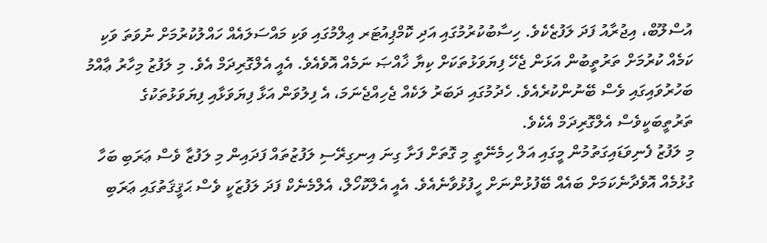އުސްލޫބް، އިޖުރާއު ފަދަ ލަފުޒެކެވެ. ހިސާބުކުރުމުގައި އަދި ކޮމްޕިއުޓަރ ޢިލްމުގައި ވަކި މައްސަލައެއް ހައްލުކުރުމަށް ނުވަތަ ވަކި ކަމެއް ކުރުމަށް ތަރުތީބުން އަޅަން ޖެހޭ ފިޔަވަޅުތަކަށް ކިޔާ ޚާއްޞަ ނަމެއް އޮވެއެވެ. އެއީ އެލްގޮރިދަމް އެވެ. މި ލަފުޒު މިހާރު ޢާއްމު ބަހުރުވައިގައި ވެސް ބޭނުންކުރެއެވެ. ހެދުމުގައި ދަބަރު ލަކެއް ޖެހިއްޖެނަމަ، އެ ފިލުވަން އަޅާ ފިޔަވަޅާއި ފިޔަވަޅުތަކުގެ ތަރުތީބަކީވެސް އެލްގޮރިދަމް އެކެވެ.
މި ލަފުޒު ފެނިވަޑައިގަތުމުން މީގައި އަލް ހިމެނޭތީ މި ގޮތަށް ފަށާ ގިނަ އިނގިރޭސި ލަފުޒުތައް ފަދައިން މި ލަފުޒާ ވެސް ޢަރަބި ބަހާ ގުޅުމެއް އޮވެދާނެކަމަށް ބައެއް ބޭފުޅުންނަށް ހީފުޅުވާނެއެވެ. އެއީ އެލްކޮހޯލް، އެލްމެނެކް ފަދަ ލަފުޒަކީ ވެސް ޙަޤީޤަތުގައި ޢަރަބި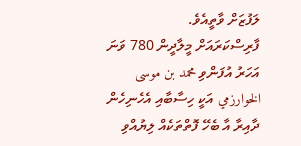ލަފުޒަށް ވާތީއެވެ.
ފާރިސްކަރައަށް މީލާދީން 780 ވަނަ އަހަރު އުފަންވި محمد بن موسى الخوارزمي އަކީ ހިސާބާއި އެހެނިހެން ދާއިރާ އާ ބެހޭ ފޮތްތަކެއް ލިޔުއްވި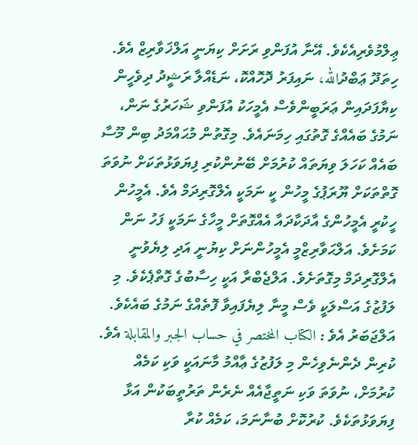ޢިލްމުވެރިއެކެވެ. އޭނާ އުފަންވި ރަށަށް ކިޔަނީ އަލްޚަވާރިޒް އެވެ. ހިތަދޫ ޢަބްދުالله، ނައިފަރު ދޮހޮއްކޮ، ނަޑެއްލާ ރަޝީދު ދިވެހީން ކިޔާފަދައިން ޢަރަބީންވެސް އެމީހަކު އުފަންވި ޝަހަރުގެ ނަން، ނަމުގެ ބައެއްގެ ގޮތުގައި ހިމަނައެވެ. މިގޮތުން މުޙައްމަދު ބިން މޫސާ ބައެއް ކަހަލަ ވިޔަތައް ކުރުމަށް ބޭނުންކުރި ފިޔަވަޅުތަކަށް ނުވަތަ ގޮތްތަކަށް ޔޫރަޕުގެ މީހުން ކީ ނަމަކީ އެލްގޮރިދަމް އެވެ. އެމީހުން ހީކުރީ އެމީހުންގެ އާދަކާދައާ އެއްގޮތަށް މީހާގެ ނަމަކީ ފަހު ނަން ކަމަށެވެ. އަލްޙަވާރިޒްމީ އެމީހުންނަށް ކިޔުނީ އަދި ލިޔެވުނީ އެލްގޮރިދަމް މިގޮތަށެވެ. އަލްޖެބްރާ އަކީ ހިސާބުގެ ގޮތްޕެކެވެ. މި ލަފުޒުގެ އަސްލަކީ ވެސް މީނާ ލިޔެފައިވާ ފޮތެއްގެ ނަމުގެ ބައެކެވެ. އަލްޖަބަރު އެވެ : الكتاب المختصر في حساب الجبر والمقابلة އެވެ.
ކުރިން ދެންނެވިހެން މި ލަފުޒުގެ ޢާއްމު މާނައަކީ ވަކި ކަމެއް ކުރުމަށް، ނުވަތަ ވަކި ނަތީޖާއެއް ނެރެން ތަރުތީބަކުން އަޅާ ފިޔަވަޅުތަކެވެ. ކުރުކޮށް ބުނާނަމަ، ކަމެއް ކުރާ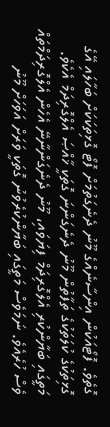ގޮތެވެ. ފޮޓޯއަކުން އިންސާނެއްގެ މޫނު ދެނެގަތުމަށް ފޮޓޯ ގޮޅިތަކަކަށް ބަހާލައި އޭގެ ގޮޅިތަކުގެ ކުލަތަކުގެ ތަފާތުން މޫނު ދެނެގަންނަ ގޮތަކީ ޚާއްޞަ އެލްގޮރިދަމް އެކެވެ. މަތީގައި ބަޔާންކުރި އެލްގޮރިދަމް ފިޔަވައި، މޫނު ދެނެގަންނާނޭ އެހެން އެލްގޮރިދަމްތައް ވެސް ހުރެއެވެ. ނަމަވެސް މަތީގައި ބަޔާންކުރެވުނު ގޮތަކީ ވަރަށް އަވަހަށް މޫނު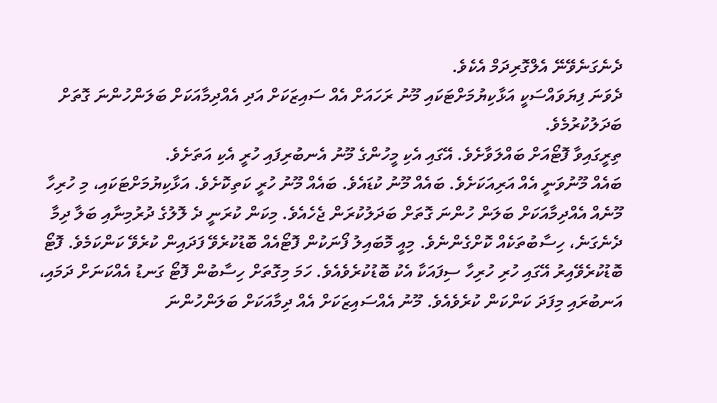ދެނެގަނެވޭނޭ އެލްގޮރިދަމް އެކެވެ.
ދެވަނަ ފިޔަވައްސަކީ އަޅާކިޔުމަށްޓަކައި މޫނު ރަހައަށް އެއް ސައިޒަކަށް އަދި އެއްދިމާއަކަށް ބަލަންހުންނަ ގޮތަށް ބަދަލުކުރުމެވެ.
ތިރީގައިވާ ފޮޓޯއަށް ބައްލަވާށެވެ. އޭގައި އެކި މީހުންގެ މޫނު އެނބުރިފައި ހުރީ އެކި އަތަށެވެ.
ބައެއް މޫނުވަނީ އެއް އަރިއަކަށެވެ. ބައެއް މޫނު ކުޑައެވެ. ބައެއް މޫނު ހުރީ ކަތިކޮށެވެ. އަޅާކިޔުމަށްޓަކައި، މި ހުރިހާ މޫނެއް އެއްދިމާއަކަށް ބަލަން ހުންނަ ގޮތަށް ބަދަލުކުރަން ޖެހެއެވެ. މިކަން ކުރަނީ ދެ ލޮލުގެ ދުރުމިނާއި ބަލާ ދިމާ ދެނެގަނެ، ހިސާބުތަކެއް ކޮށްގެންނެވެ. މިއީ މޮބައިލު ފޯނަކުން ފޮޓޯއެއް ބޮޑުކުރެވޭ ފަދައިން ކުރެވޭ ކަންކަމެވެ. ފޮޓޯ ބޮޑުކުރެވޭއިރު އޭގައި ހުރި ހުރިހާ ސިފައަކާ އެކު ބޮޑުކުރެވެއެވެ. ހަމަ މިގޮތަށް ހިސާބުން ފޮޓޯ ގަނޑު އެއްކަނަށް ދަމައި، އަނބުރައި މިފަދަ ކަންކަން ކުރެވެއެވެ. މޫނު އެއްސައިޒަކަށް އެއް ދިމާއަކަށް ބަލަންހުންނަ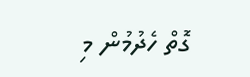ގޮތް ހެދުމުން މި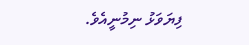ފިޔަވަޅު ނިމުނީއެވެ.